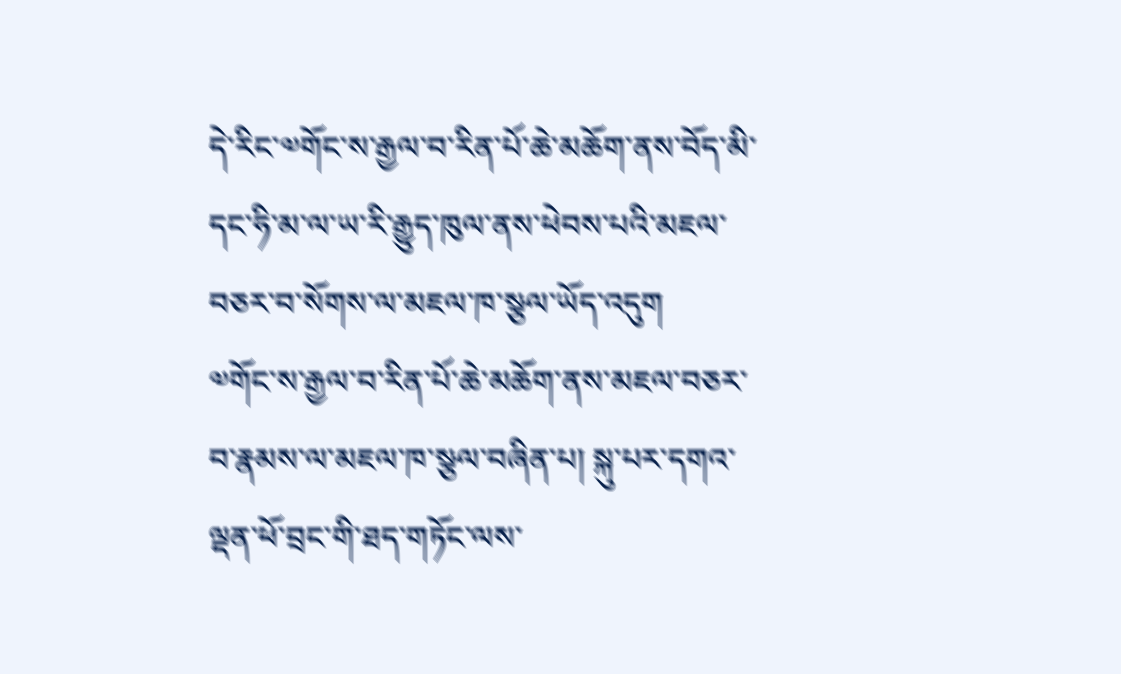དེ་རིང་༧གོང་ས་རྒྱལ་བ་རིན་པོ་ཆེ་མཆོག་ནས་བོད་མི་དང་ཧི་མ་ལ་ཡ་རི་རྒྱུད་ཁུལ་ནས་ཕེབས་པའི་མཇལ་བཅར་བ་སོགས་ལ་མཇལ་ཁ་སྩལ་ཡོད་འདུག
༧གོང་ས་རྒྱལ་བ་རིན་པོ་ཆེ་མཆོག་ནས་མཇལ་བཅར་བ་རྣམས་ལ་མཇལ་ཁ་སྩལ་བཞིན་པ། སྐུ་པར་དགའ་ལྡན་ཕོ་བྲང་གི་ཐད་གཏོང་ལས་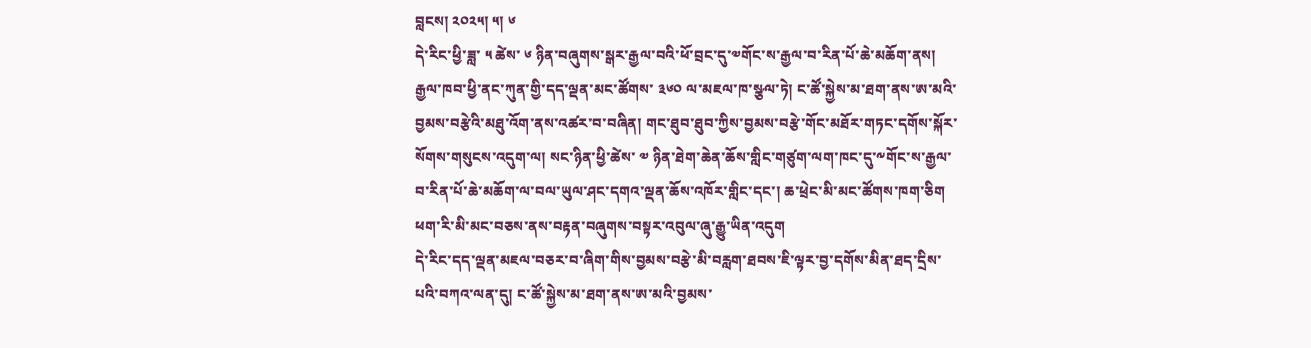བླངས། ༢༠༢༥། ༥། ༦
དེ་རིང་ཕྱི་ཟླ་ ༥ ཚེས་ ༦ ཉིན་བཞུགས་སྒར་རྒྱལ་བའི་ཕོ་བྲང་དུ་༧གོང་ས་རྒྱལ་བ་རིན་པོ་ཆེ་མཆོག་ནས། རྒྱལ་ཁབ་ཕྱི་ནང་ཀུན་གྱི་དད་ལྡན་མང་ཚོགས་ ༣༦༠ ལ་མཇལ་ཁ་སྩལ་ཏེ། ང་ཚོ་སྐྱེས་མ་ཐག་ནས་ཨ་མའི་བྱམས་བརྩེའི་མཐུ་འོག་ནས་འཚར་བ་བཞིན། གང་ཐུབ་ཐུབ་ཀྱིས་བྱམས་བརྩེ་གོང་མཐོར་གཏང་དགོས་སྐོར་སོགས་གསུངས་འདུག་ལ། སང་ཉིན་ཕྱི་ཚེས་ ༧ ཉིན་ཐེག་ཆེན་ཆོས་གླིང་གཙུག་ལག་ཁང་དུ་༸གོང་ས་རྒྱལ་བ་རིན་པོ་ཆེ་མཆོག་ལ་བལ་ཡུལ་ཤང་དགའ་ལྡན་ཆོས་འཁོར་གླིང་དང་། ཆ་ཕྲེང་མི་མང་ཚོགས་ཁག་ཅིག ཕག་རི་མི་མང་བཅས་ནས་བརྟན་བཞུགས་བསྟར་འབུལ་ཞུ་རྒྱུ་ཡིན་འདུག
དེ་རིང་དད་ལྡན་མཇལ་བཅར་བ་ཞིག་གིས་བྱམས་བརྩེ་མི་བརླག་ཐབས་ཇི་ལྟར་བྱ་དགོས་མིན་ཐད་དྲིས་པའི་བཀའ་ལན་དུ། ང་ཚོ་སྐྱེས་མ་ཐག་ནས་ཨ་མའི་བྱམས་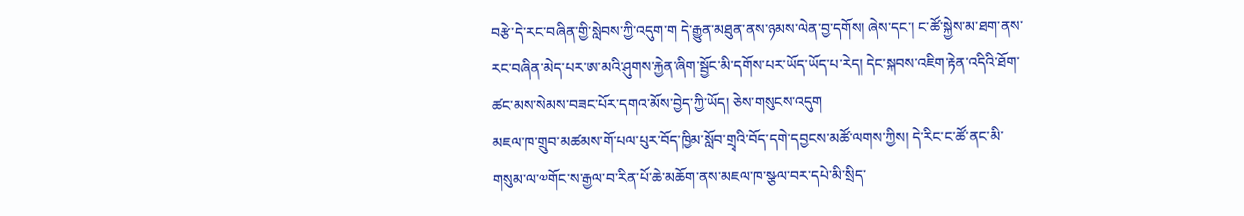བརྩེ་དེ་རང་བཞིན་གྱི་སླེབས་ཀྱི་འདུག་ག དེ་རྒྱུན་མཐུན་ནས་ཉམས་ལེན་བྱ་དགོས། ཞེས་དང་། ང་ཚོ་སྐྱེས་མ་ཐག་ནས་རང་བཞིན་མེད་པར་ཨ་མའི་ཤུགས་རྐྱེན་ཞིག་སྦྱོང་མི་དགོས་པར་ཡོད་ཡོད་པ་རེད། དེང་སྐབས་འཇིག་རྟེན་འདིའི་ཐོག་ཚང་མས་སེམས་བཟང་པོར་དགའ་མོས་བྱེད་ཀྱི་ཡོད། ཅེས་གསུངས་འདུག
མཇལ་ཁ་གྲུབ་མཚམས་གོ་པལ་པུར་བོད་ཁྱིམ་སློབ་གྲྭའི་བོད་དགེ་དབྱངས་མཚོ་ལགས་ཀྱིས། དེ་རིང་ང་ཚོ་ནང་མི་གསུམ་ལ་༧གོང་ས་རྒྱལ་བ་རིན་པོ་ཆེ་མཆོག་ནས་མཇལ་ཁ་སྩལ་བར་དཔེ་མི་སྲིད་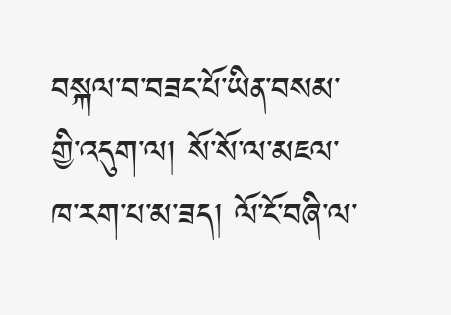བསྐལ་བ་བཟང་པོ་ཡིན་བསམ་གྱི་འདུག་ལ། སོ་སོ་ལ་མཇལ་ཁ་རག་པ་མ་ཟད། ལོ་ངོ་བཞི་ལ་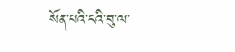སོན་པའི་ངའི་བུ་ལ་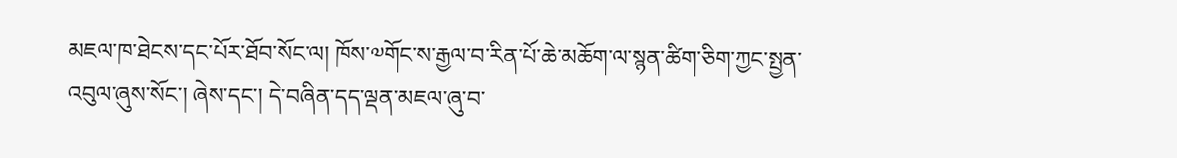མཇལ་ཁ་ཐེངས་དང་པོར་ཐོབ་སོང་ལ། ཁོས་༧གོང་ས་རྒྱལ་བ་རིན་པོ་ཆེ་མཆོག་ལ་སྙན་ཚིག་ཅིག་ཀྱང་སྤྱན་འབུལ་ཞུས་སོང་། ཞེས་དང་། དེ་བཞིན་དད་ལྡན་མཇལ་ཞུ་བ་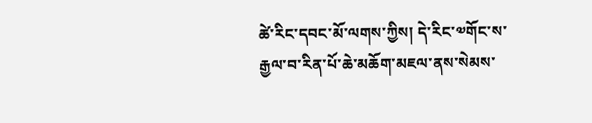ཚེ་རིང་དབང་མོ་ལགས་ཀྱིས། དེ་རིང་༧གོང་ས་རྒྱལ་བ་རིན་པོ་ཆེ་མཆོག་མཇལ་ནས་སེམས་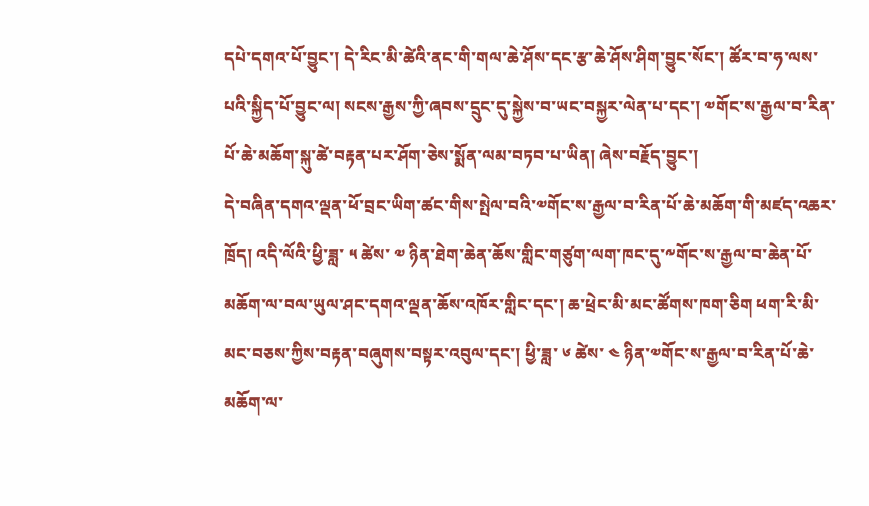དཔེ་དགའ་པོ་བྱུང་། དེ་རིང་མི་ཚེའི་ནང་གི་གལ་ཆེ་ཤོས་དང་རྩ་ཆེ་ཤོས་ཤིག་བྱུང་སོང་། ཚོར་བ་ཧ་ལས་པའི་སྐྱིད་པོ་བྱུང་ལ། སངས་རྒྱས་ཀྱི་ཞབས་དྲུང་དུ་སྐྱེས་བ་ཡང་བསྐྱར་ལེན་པ་དང་། ༧གོང་ས་རྒྱལ་བ་རིན་པོ་ཆེ་མཆོག་སྐུ་ཚེ་བརྟན་པར་ཤོག་ཅེས་སྨོན་ལམ་བཏབ་པ་ཡིན། ཞེས་བརྗོད་བྱུང་།
དེ་བཞིན་དགའ་ལྡན་ཕོ་བྲང་ཡིག་ཚང་གིས་སྤེལ་བའི་༧གོང་ས་རྒྱལ་བ་རིན་པོ་ཆེ་མཆོག་གི་མཛད་འཆར་ཁྲོད། འདི་ལོའི་ཕྱི་ཟླ་ ༥ ཚེས་ ༧ ཉིན་ཐེག་ཆེན་ཆོས་གླིང་གཙུག་ལག་ཁང་དུ་༸གོང་ས་རྒྱལ་བ་ཆེན་པོ་མཆོག་ལ་བལ་ཡུལ་ཤང་དགའ་ལྡན་ཆོས་འཁོར་གླིང་དང་། ཆ་ཕྲེང་མི་མང་ཚོགས་ཁག་ཅིག ཕག་རི་མི་མང་བཅས་ཀྱིས་བརྟན་བཞུགས་བསྟར་འབུལ་དང་། ཕྱི་ཟླ་ ༦ ཚེས་ ༤ ཉིན་༧གོང་ས་རྒྱལ་བ་རིན་པོ་ཆེ་མཆོག་ལ་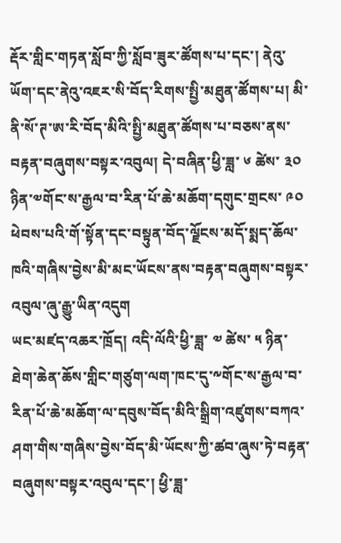རྡོར་གླིང་གཏན་སློབ་ཀྱི་སློབ་ཟུར་ཚོགས་པ་དང་། ནེའུ་ཡོག་དང་ནེའུ་འཇར་སི་བོད་རིགས་སྤྱི་མཐུན་ཚོགས་པ། མི་ནི་སོ་ཊ་ཨ་རི་བོད་མིའི་སྤྱི་མཐུན་ཚོགས་པ་བཅས་ནས་བརྟན་བཞུགས་བསྟར་འབུལ། དེ་བཞིན་ཕྱི་ཟླ་ ༦ ཚེས་ ༣༠ ཉིན་༧གོང་ས་རྒྱལ་བ་རིན་པོ་ཆེ་མཆོག་དགུང་གྲངས་ ༩༠ ཕེབས་པའི་གོ་སྟོན་དང་བསྟུན་བོད་ལྗོངས་མདོ་སྨད་ཆོལ་ཁའི་གཞིས་བྱེས་མི་མང་ཡོངས་ནས་བརྟན་བཞུགས་བསྟར་འབུལ་ཞུ་རྒྱུ་ཡིན་འདུག
ཡང་མཛད་འཆར་ཁྲོད། འདི་ལོའི་ཕྱི་ཟླ་ ༧ ཚེས་ ༥ ཉིན་ཐེག་ཆེན་ཆོས་གླིང་གཙུག་ལག་ཁང་དུ་༸གོང་ས་རྒྱལ་བ་རིན་པོ་ཆེ་མཆོག་ལ་དབུས་བོད་མིའི་སྒྲིག་འཛུགས་བཀའ་ཤག་གིས་གཞིས་བྱེས་བོད་མི་ཡོངས་ཀྱི་ཚབ་ཞུས་ཏེ་བརྟན་བཞུགས་བསྟར་འབུལ་དང་། ཕྱི་ཟླ་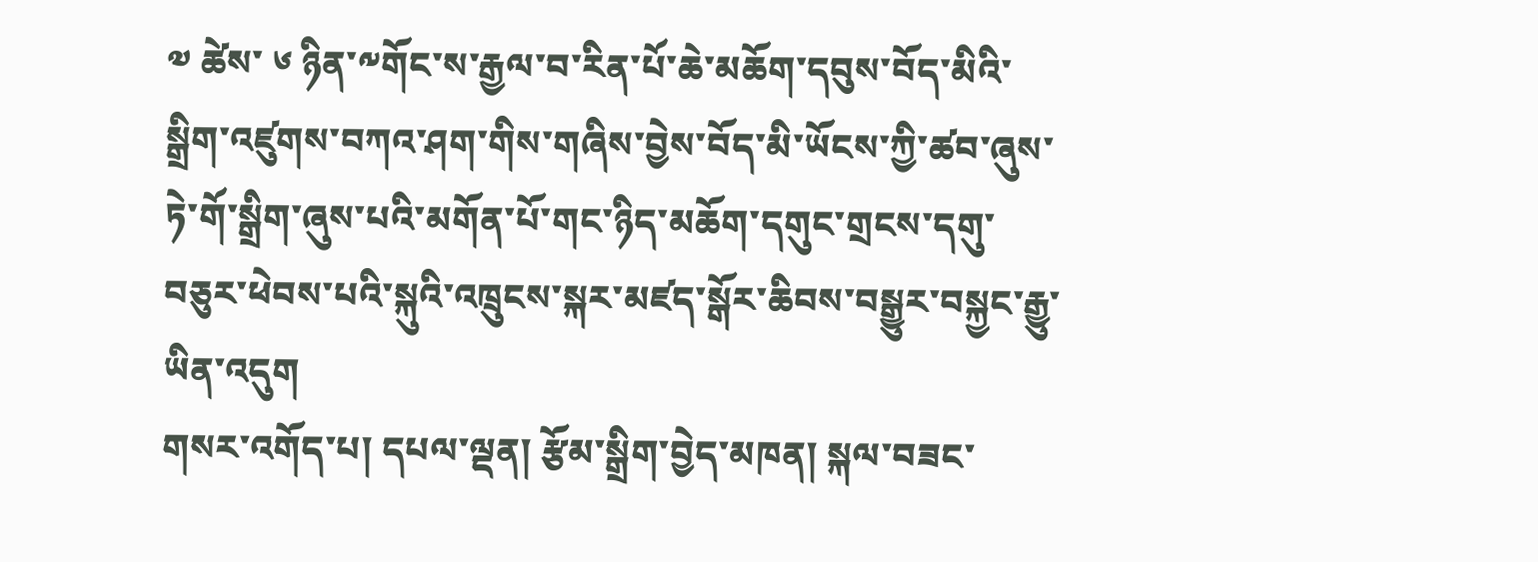༧ ཚེས་ ༦ ཉིན་༸གོང་ས་རྒྱལ་བ་རིན་པོ་ཆེ་མཆོག་དབུས་བོད་མིའི་སྒྲིག་འཛུགས་བཀའ་ཤག་གིས་གཞིས་བྱེས་བོད་མི་ཡོངས་ཀྱི་ཚབ་ཞུས་ཏེ་གོ་སྒྲིག་ཞུས་པའི་མགོན་པོ་གང་ཉིད་མཆོག་དགུང་གྲངས་དགུ་བཅུར་ཕེབས་པའི་སྐུའི་འཁྲུངས་སྐར་མཛད་སྒོར་ཆིབས་བསྒྱུར་བསྐྱང་རྒྱུ་ཡིན་འདུག
གསར་འགོད་པ། དཔལ་ལྡན། རྩོམ་སྒྲིག་བྱེད་མཁན། སྐལ་བཟང་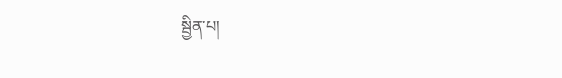སྦྱིན་པ།